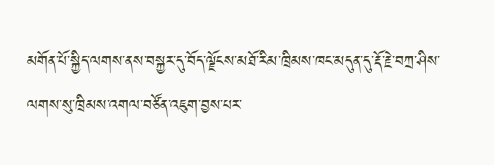མགོན་པོ་སྐྱིད་ལགས་ནས་བསྐྱར་དུ་བོད་ལྗོངས་མཐོ་རིམ་ཁྲིམས་ཁང་མདུན་དུ་རྡོ་རྗེ་བཀྲ་ཤིས་ལགས་སུ་ཁྲིམས་འགལ་བཙོན་འཇུག་བྱས་པར་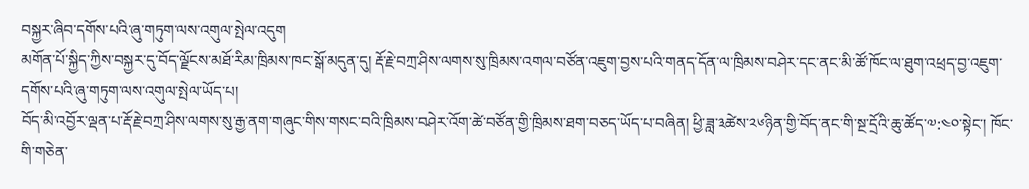བསྐྱར་ཞིབ་དགོས་པའི་ཞུ་གཏུག་ལས་འགུལ་སྤེལ་འདུག
མགོན་པོ་སྐྱིད་ཀྱིས་བསྐྱར་དུ་བོད་ལྗོངས་མཐོ་རིམ་ཁྲིམས་ཁང་སྒོ་མདུན་དུ། རྡོ་རྗེ་བཀྲ་ཤིས་ལགས་སུ་ཁྲིམས་འགལ་བཙོན་འཇུག་བྱས་པའི་གནད་དོན་ལ་ཁྲིམས་བཤེར་དང་ནང་མི་ཚོ་ཁོང་ལ་ཐུག་འཕྲད་བྱ་འཇུག་དགོས་པའི་ཞུ་གཏུག་ལས་འགུལ་སྤེལ་ཡོད་པ།
བོད་མི་འབྱོར་ལྡན་པ་རྡོ་རྗེ་བཀྲ་ཤིས་ལགས་སུ་རྒྱ་ནག་གཞུང་གིས་གསང་བའི་ཁྲིམས་བཤེར་འོག་ཚེ་བཙོན་གྱི་ཁྲིམས་ཐག་བཅད་ཡོད་པ་བཞིན། ཕྱི་ཟླ་༣ཚེས་༢༦ཉིན་གྱི་བོད་ནང་གི་སྔ་དྲོའི་ཆུ་ཚོད་༧:༤༠་སྟེང་། ཁོང་གི་གཅེན་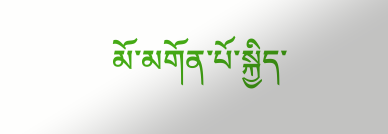མོ་མགོན་པོ་སྐྱིད་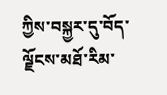ཀྱིས་བསྐྱར་དུ་བོད་ལྗོངས་མཐོ་རིམ་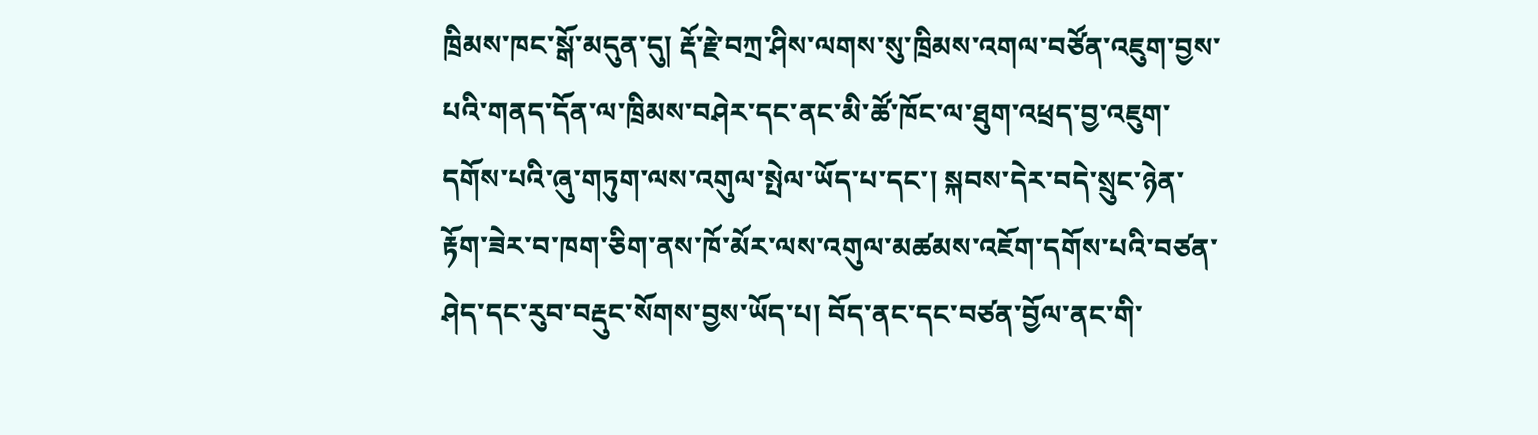ཁྲིམས་ཁང་སྒོ་མདུན་དུ། རྡོ་རྗེ་བཀྲ་ཤིས་ལགས་སུ་ཁྲིམས་འགལ་བཙོན་འཇུག་བྱས་པའི་གནད་དོན་ལ་ཁྲིམས་བཤེར་དང་ནང་མི་ཚོ་ཁོང་ལ་ཐུག་འཕྲད་བྱ་འཇུག་དགོས་པའི་ཞུ་གཏུག་ལས་འགུལ་སྤེལ་ཡོད་པ་དང་། སྐབས་དེར་བདེ་སྲུང་ཉེན་རྟོག་ཟེར་བ་ཁག་ཅིག་ནས་ཁོ་མོར་ལས་འགུལ་མཚམས་འཇོག་དགོས་པའི་བཙན་ཤེད་དང་རུབ་བརྡུང་སོགས་བྱས་ཡོད་པ། བོད་ནང་དང་བཙན་བྱོལ་ནང་གི་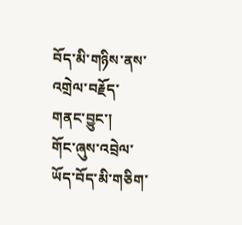བོད་མི་གཉིས་ནས་འགྲེལ་བརྗོད་གནང་བྱུང་།
གོང་ཞུས་འབྲེལ་ཡོད་བོད་མི་གཅིག་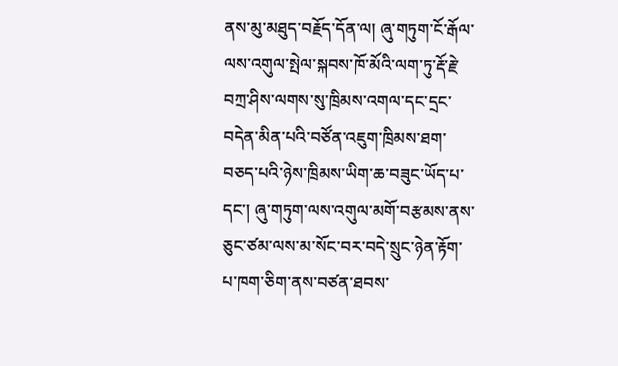ནས་མུ་མཐུད་བརྗོད་དོན་ལ། ཞུ་གཏུག་ངོ་རྒོལ་ལས་འགུལ་སྤེལ་སྐབས་ཁོ་མོའི་ལག་ཏུ་རྡོ་རྗེ་བཀྲ་ཤིས་ལགས་སུ་ཁྲིམས་འགལ་དང་དྲང་བདེན་མིན་པའི་བཙོན་འཇུག་ཁྲིམས་ཐག་བཅད་པའི་ཉེས་ཁྲིམས་ཡིག་ཆ་བཟུང་ཡོད་པ་དང་། ཞུ་གཏུག་ལས་འགུལ་མགོ་བརྩམས་ནས་ཅུང་ཙམ་ལས་མ་སོང་བར་བདེ་སྲུང་ཉེན་རྟོག་པ་ཁག་ཅིག་ནས་བཙན་ཐབས་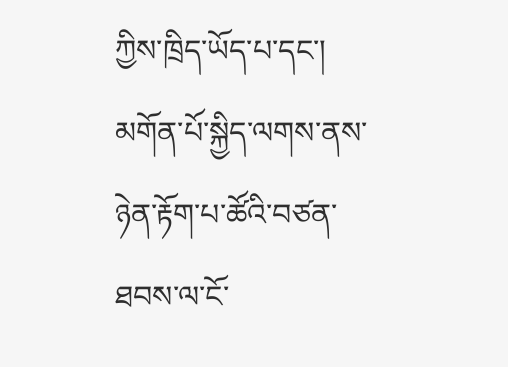ཀྱིས་ཁྲིད་ཡོད་པ་དང་། མགོན་པོ་སྐྱིད་ལགས་ནས་ཉེན་རྟོག་པ་ཚོའི་བཙན་ཐབས་ལ་ངོ་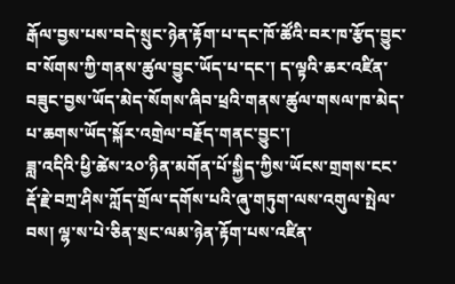རྒོལ་བྱས་པས་བདེ་སྲུང་ཉེན་རྟོག་པ་དང་ཁོ་ཚོའི་བར་ཁ་རྩོད་བྱུང་བ་སོགས་ཀྱི་གནས་ཚུལ་བྱུང་ཡོད་པ་དང་། ད་ལྟའི་ཆར་འཛིན་བཟུང་བྱས་ཡོད་མེད་སོགས་ཞིབ་ཕྲའི་གནས་ཚུལ་གསལ་ཁ་མེད་པ་ཆགས་ཡོད་སྐོར་འགྲེལ་བརྗོད་གནང་བྱུང་།
ཟླ་འདིའི་ཕྱི་ཚེས་༢༠་ཉིན་མགོན་པོ་སྐྱིད་ཀྱིས་ཡོངས་གྲགས་ངང་རྡོ་རྗེ་བཀྲ་ཤིས་ཀློད་གྲོལ་དགོས་པའི་ཞུ་གཏུག་ལས་འགུལ་སྤེལ་བས། ལྷ་ས་པེ་ཅིན་སྲང་ལམ་ཉེན་རྟོག་པས་འཛིན་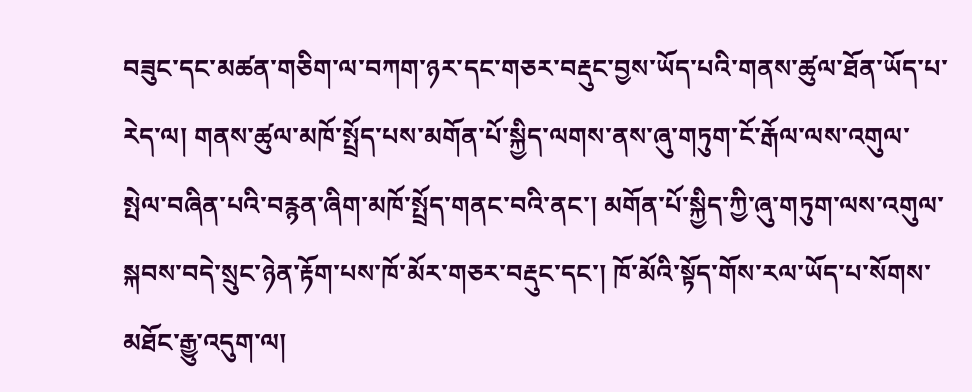བཟུང་དང་མཚན་གཅིག་ལ་བཀག་ཉར་དང་གཅར་བརྡུང་བྱས་ཡོད་པའི་གནས་ཚུལ་ཐོན་ཡོད་པ་རེད་ལ། གནས་ཚུལ་མཁོ་སྤྲོད་པས་མགོན་པོ་སྐྱིད་ལགས་ནས་ཞུ་གཏུག་ངོ་རྒོལ་ལས་འགུལ་སྤེལ་བཞིན་པའི་བརྙན་ཞིག་མཁོ་སྤྲོད་གནང་བའི་ནང་། མགོན་པོ་སྐྱིད་ཀྱི་ཞུ་གཏུག་ལས་འགུལ་སྐབས་བདེ་སྲུང་ཉེན་རྟོག་པས་ཁོ་མོར་གཅར་བརྡུང་དང་། ཁོ་མོའི་སྟོད་གོས་རལ་ཡོད་པ་སོགས་མཐོང་རྒྱུ་འདུག་ལ།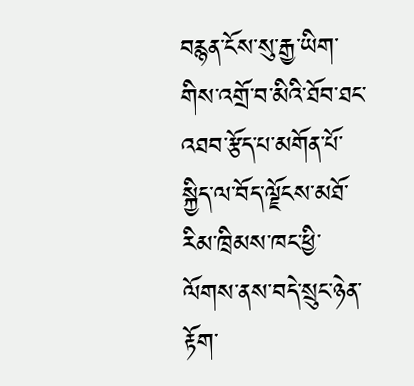བརྙན་ངོས་སུ་རྒྱ་ཡིག་གིས་འགྲོ་བ་མིའི་ཐོབ་ཐང་འཐབ་རྩོད་པ་མགོན་པོ་སྐྱིད་ལ་བོད་ལྗོངས་མཐོ་རིམ་ཁྲིམས་ཁང་ཕྱི་ལོགས་ནས་བདེ་སྲུང་ཉེན་རྟོག་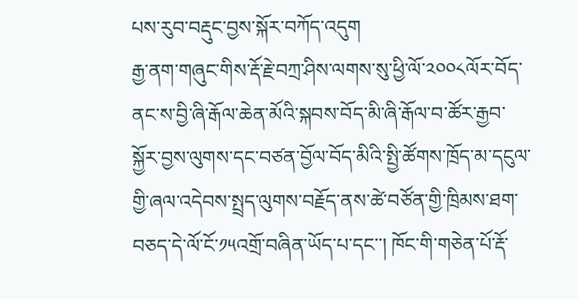པས་རུབ་བརྡུང་བྱས་སྐོར་བཀོད་འདུག
རྒྱ་ནག་གཞུང་གིས་རྡོ་རྗེ་བཀྲ་ཤིས་ལགས་སུ་ཕྱི་ལོ་༢༠༠༨ལོར་བོད་ནང་ས་བྱི་ཞི་རྒོལ་ཆེན་མོའི་སྐབས་བོད་མི་ཞི་རྒོལ་བ་ཚོར་རྒྱབ་སྐྱོར་བྱས་ལུགས་དང་བཙན་བྱོལ་བོད་མིའི་སྤྱི་ཚོགས་ཁྲོད་མ་དངུལ་གྱི་ཞལ་འདེབས་སྤྲད་ལུགས་བརྗོད་ནས་ཚེ་བཙོན་གྱི་ཁྲིམས་ཐག་བཅད་དེ་ལོ་ངོ་༡༥འགྲོ་བཞིན་ཡོད་པ་དང་་། ཁོང་གི་གཅེན་པོ་རྡོ་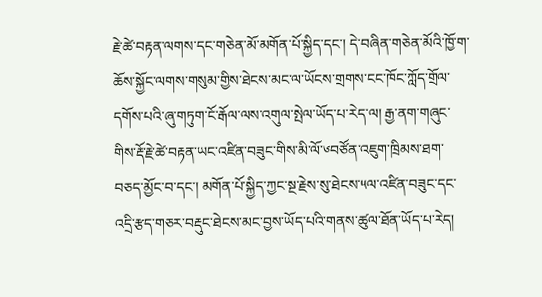རྗེ་ཚེ་བརྟན་ལགས་དང་གཅེན་མོ་མགོན་པོ་སྐྱིད་དང་། དེ་བཞིན་གཅེན་མོའི་ཁྱོ་ག་ཆོས་སྐྱོང་ལགས་གསུམ་གྱིས་ཐེངས་མང་ལ་ཡོངས་གྲགས་ངང་ཁོང་ཀློད་གྲོལ་དགོས་པའི་ཞུ་གཏུག་ངོ་རྒོལ་ལས་འགུལ་སྤེལ་ཡོད་པ་རེད་ལ། རྒྱ་ནག་གཞུང་གིས་རྡོ་རྗེ་ཚེ་བརྟན་ཡང་འཛིན་བཟུང་གིས་མི་ལོ་༦བཙོན་འཇུག་ཁྲིམས་ཐག་བཅད་མྱོང་བ་དང་། མགོན་པོ་སྐྱིད་ཀྱང་སྔ་རྗེས་སུ་ཐེངས་༥ལ་འཛིན་བཟུང་དང་འདྲི་རྩད་གཅར་བརྡུང་ཐེངས་མང་བྱས་ཡོད་པའི་གནས་ཚུལ་ཐོན་ཡོད་པ་རེད།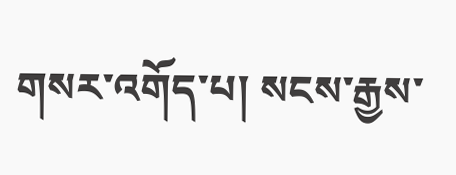གསར་འགོད་པ། སངས་རྒྱས་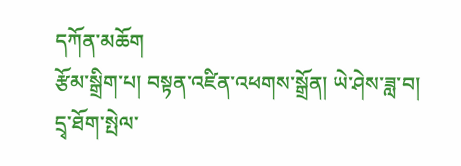དཀོན་མཆོག
རྩོམ་སྒྲིག་པ། བསྟན་འཛིན་འཕགས་སྒྲོན། ཡེ་ཤེས་ཟླ་བ།
དྲྭ་ཐོག་སྤེལ་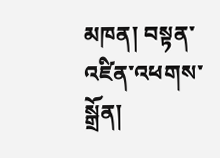མཁན། བསྟན་འཛིན་འཕགས་སྒྲོན།